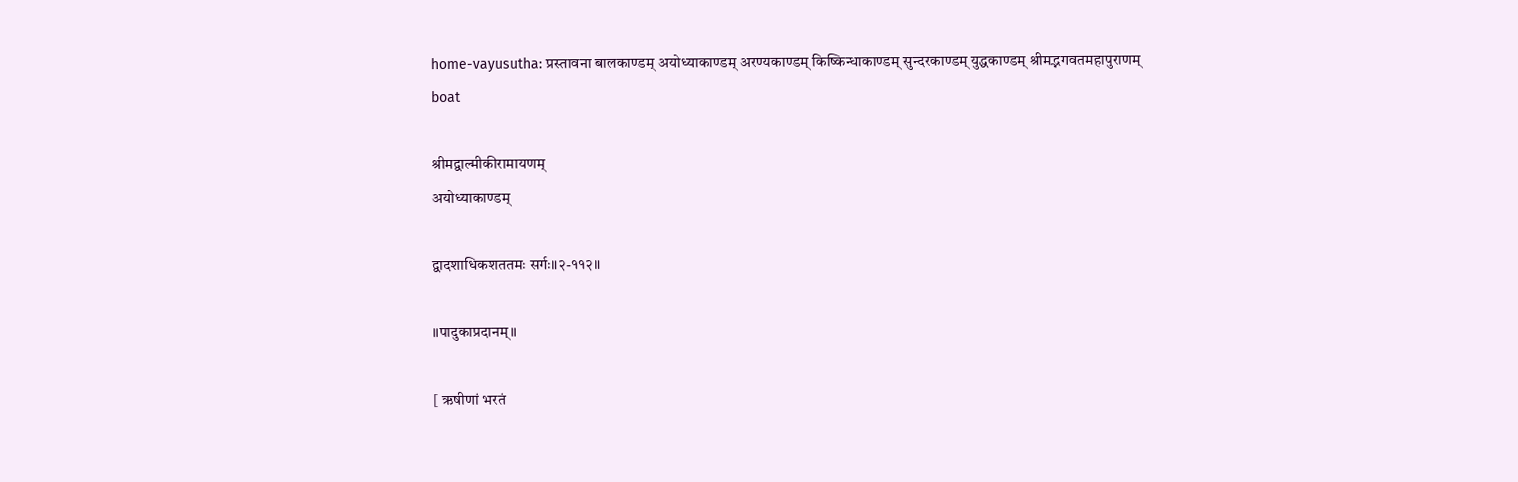home-vayusutha: प्रस्तावना बालकाण्डम् अयोध्याकाण्डम् अरण्यकाण्डम् किष्किन्धाकाण्डम् सुन्दरकाण्डम् युद्धकाण्डम् श्रीमद्भगवतमहापुराणम्
boat

श्रीमद्वाल्मीकीरामायणम्
अयोध्याकाण्डम्

द्वादशाधिकशततमः सर्गः॥२-११२॥

॥पादुकाप्रदानम्॥

[ ऋषीणां भरतं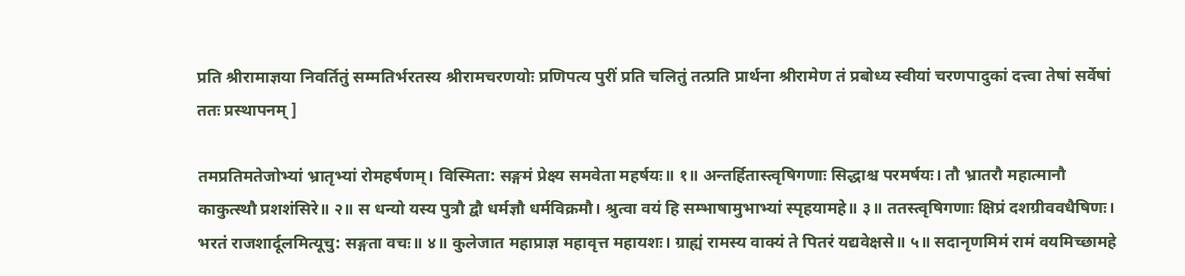प्रति श्रीरामाज्ञया निवर्तितुं सम्मतिर्भरतस्य श्रीरामचरणयोः प्रणिपत्य पुरीं प्रति चलितुं तत्प्रति प्रार्थना श्रीरामेण तं प्रबोध्य स्वीयां चरणपादुकां दत्त्वा तेषां सर्वेषां ततः प्रस्थापनम् ]

तमप्रतिमतेजोभ्यां भ्रातृभ्यां रोमहर्षणम्। विस्मिता: स‌ङ्गमं प्रेक्ष्य समवेता महर्षयः॥ १॥ अन्तर्हितास्त्वृषिगणाः सिद्धाश्च परमर्षयः। तौ भ्रातरौ महात्मानौ काकुत्स्थौ प्रशशंसिरे॥ २॥ स धन्यो यस्य पुत्रौ द्वौ धर्मज्ञौ धर्मविक्रमौ। श्रुत्वा वयं हि सम्भाषामुभाभ्यां स्पृहयामहे॥ ३॥ ततस्त्वृषिगणाः क्षिप्रं दशग्रीववधैषिणः। भरतं राजशार्दूलमित्यूचु: स‌ङ्गता वचः॥ ४॥ कुलेजात महाप्राज्ञ महावृत्त महायशः। ग्राह्यं रामस्य वाक्यं ते पितरं यद्यवेक्षसे॥ ५॥ सदानृणमिमं रामं वयमिच्छामहे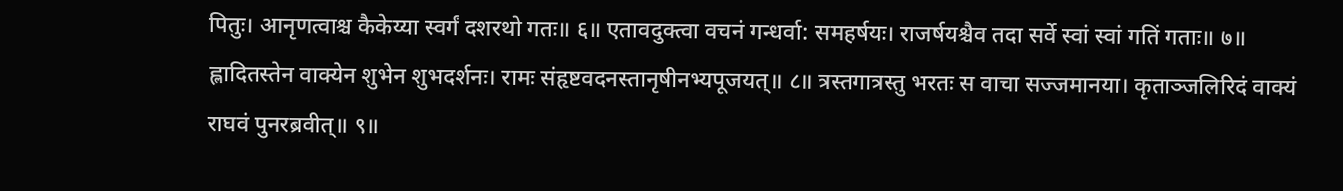पितुः। आनृणत्वाश्च कैकेय्या स्वर्गं दशरथो गतः॥ ६॥ एतावदुक्त्वा वचनं गन्धर्वा: स‌महर्षयः। राजर्षयश्चैव तदा सर्वे स्वां स्वां गतिं गताः॥ ७॥ ह्लादितस्तेन वाक्येन शुभेन शुभदर्शनः। रामः संहृष्टवदनस्तानृषीनभ्यपूजयत्॥ ८॥ त्रस्तगात्रस्तु भरतः स वाचा सज्जमानया। कृताञ्जलिरिदं वाक्यं राघवं पुनरब्रवीत्॥ ९॥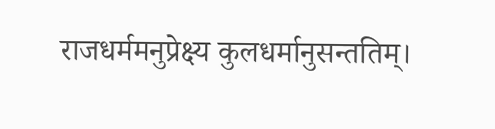राजधर्ममनुप्रेक्ष्य कुलधर्मानुसन्ततिम्।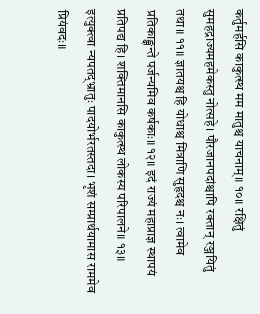कर्तुमर्हसि काकुत्स्थ मम मातुश्च याचनाम्॥ १०॥ रक्षितुं सुमहद्राज्यमहमेकस्तु नोत्सहे। पौरजानपदांश्चापि रक्तान् रञ्जयितुं तथा॥ ११॥ ज्ञातयश्च हि योधाश्च मित्राणि सुहृदश्च नः। त्वामेव प्रतिकाङ्क्षन्ते पर्जन्यमिव कर्षकाः॥ १२॥ इदं राज्यं महाप्राज्ञ स्थापयं प्रतिपद्य हि। शक्तिमानसि काकुत्स्थ लोकस्य परिपालने॥ १३॥ इत्युक्त्वा न्यपतद्भ्रातुः पादयोर्भरतस्तदा। भृशं सम्प्रार्थयामास राममेव प्रियंवदः॥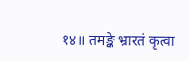१४॥ तमङ्के भ्रारतं कृत्वा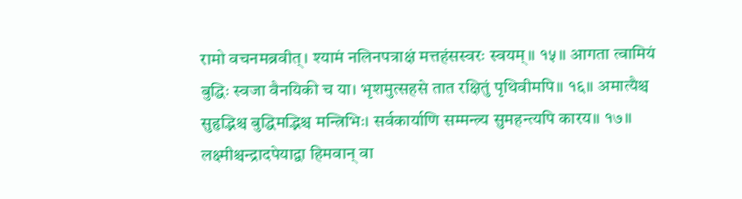रामो वचनमब्रवीत्। श्यामं नलिनपत्राक्षं मत्तहंसस्वरः स्वयम्॥ १५॥ आगता त्वामियं बुद्धिः स्वजा वैनयिकी च या। भृशमुत्सहसे तात रक्षितुं पृथिवीमपि॥ १६॥ अमात्यैश्च सुहृद्भिश्च बुद्धिमद्भिश्च मन्त्रिभिः। सर्वकार्याणि सम्मन्त्र्य सुमहन्त्यपि कारय॥ १७॥ लक्ष्मीश्चन्द्रादपेयाद्वा हिमवान् वा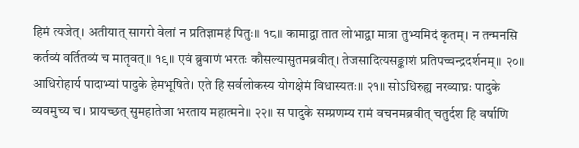हिमं त्यजेत्। अतीयात् सागरो वेलां न प्रतिज्ञामहं पितुः॥ १८॥ कामाद्वा तात लोभाद्वा मात्रा तुभ्यमिदं कृतम्। न तन्मनसि कर्तव्यं वर्तितव्यं च मातृवत्॥ १९॥ एवं ब्रुवाणं भरतः कौसल्यासुतमब्रवीत्। तेजसादित्यसङ्काशं प्रतिपच्चन्द्रदर्शनम्॥ २०॥ आधिरोहार्य पादाभ्यां पादुके हेमभूषिते। एते हि सर्वलोकस्य योगक्षेमं विधास्यतः॥ २१॥ सोऽधिरुह्य नरव्याघ्रः पादुके व्यवमुच्य च। प्रायच्छत् सुमहातेजा भरताय महात्मने॥ २२॥ स पादुके सम्प्रणम्य रामं वचनमब्रवीत् चतुर्दश हि वर्षाणि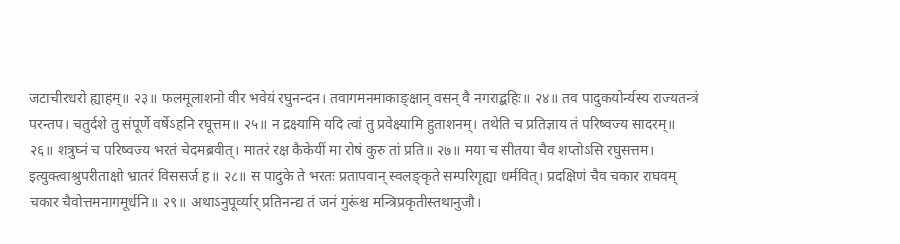जटाचीरधरो ह्याहम्॥ २३॥ फलमूलाशनो वीर भवेयं रघुनन्दन। तवागमनमाकाङ्क्षान् वसन् वै नगराद्बहिः॥ २४॥ तव पादुकयोर्न्यस्य राज्यतन्त्रं परन्तप। चतुर्दशे तु संपूर्णे वर्षेऽहनि रघूत्तम॥ २५॥ न द्रक्ष्यामि यदि त्वां तु प्रवेक्ष्यामि हुताशनम्। तथेति च प्रतिज्ञाय तं परिष्वज्य सादरम्॥ २६॥ शत्रुघ्नं च परिष्वज्य भरतं चेदमब्रवीत्। मातरं रक्ष कैकेयीं मा रोषं कुरु तां प्रति॥ २७॥ मया च सीतया चैव शप्तोऽसि रघुसत्तम। इत्युक्त्वाश्रुपरीताक्षो भ्रातरं विससर्ज ह॥ २८॥ स पादुके ते भरतः प्रतापवान् स्वलङ्कृते सम्परिगृह्या धर्मवित्। प्रदक्षिणं चैव चकार राघवम् चकार चैवोत्तमनागमूर्धनि॥ २९॥ अथाऽनुपूर्व्यार् प्रतिनन्द्य तं जनं गुरूंश्च मन्त्रिप्रकृतीस्तथानुजौ।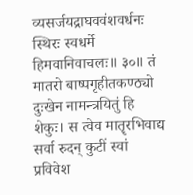व्यसर्जयद्राघववंशवर्धनः स्थिरः स्वधर्मे हिमवानिवाचलः॥ ३०॥ तं मातरो बाष्पगृहीतकण्ठ्यो दुःखेन नामन्त्रयितुं हि शेकुः। स त्वेव मातॄरभिवाद्य सर्वा रुदन् कुटीं स्वां प्रविवेश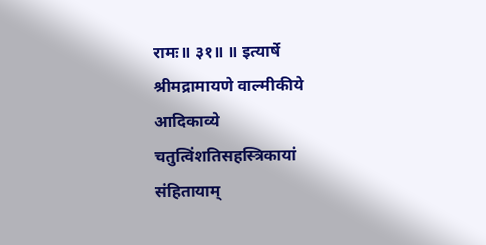रामः॥ ३१॥ ॥ इत्यार्षे श्रीमद्रामायणे वाल्मीकीये आदिकाव्ये चतुत्विंशतिसहस्त्रिकायां संहितायाम्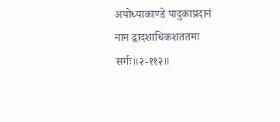अयोध्याकाण्डे पादुकाप्रदानं नाम द्वादशाधिकशततमः सर्गः॥२-११२॥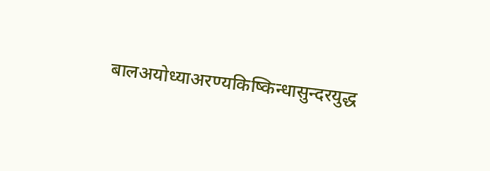बालअयोध्याअरण्यकिष्किन्धासुन्दरयुद्ध